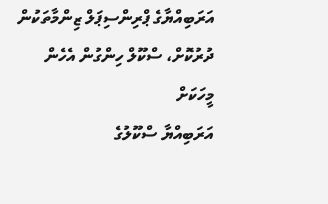އަރަބިއްޔާގެ ޕްރިންސިޕަލް ޒިންމާތަކުން ދުރުކޮށް، ސްކޫލް ހިންގުން އެހެން މީހަކަށް
އަރަބިއްޔާ ސްކޫލުގެ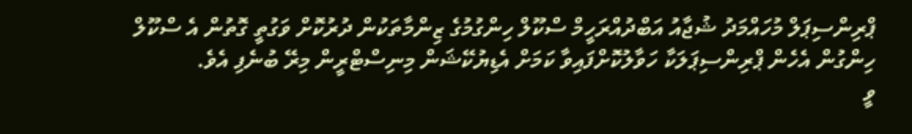ޕްރިންސިޕަލް މުހައްމަދު ޝުޖާއު އަބްދުއްރަހީމް ސްކޫލް ހިންގުމުގެ ޒިންމާތަކުން ދުރުކޮށް ވަގުތީ ގޮތުން އެ ސްކޫލް ހިންގުން އެހެން ޕްރިންސިޕަލަކާ ހަވާލުކޮށްފައިވާ ކަމަށް އެޑިޔުކޭޝަން މިނިސްޓްރީން މިރޭ ބުނެފި އެވެ.
ވީ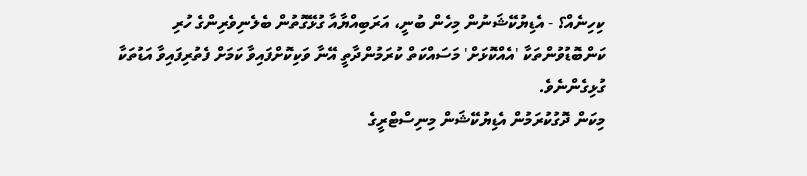ކިހިނެއް؟ - އެޑިޔުކޭޝަނުން މިހެން ބުނީ، އަރަބިއްޔާއާ ގުޅޭގޮތުން ބެލެނިވެރިންގެ ހުރި ކަންބޮޑުވުންތަކާ 'އެއްކޮޅަށް' މަސައްކަތް ކުރަމުންދާތީ އޭނާ ވަކިކޮށްފައިވާ ކަމަށް ފެތުރިފައިވާ އަޑުތަކާ ގުޅިގެންނެވެ.
މިކަން ދޮގުކުރަމުން އެޑިޔުކޭޝަން މިނިސްޓްރީގެ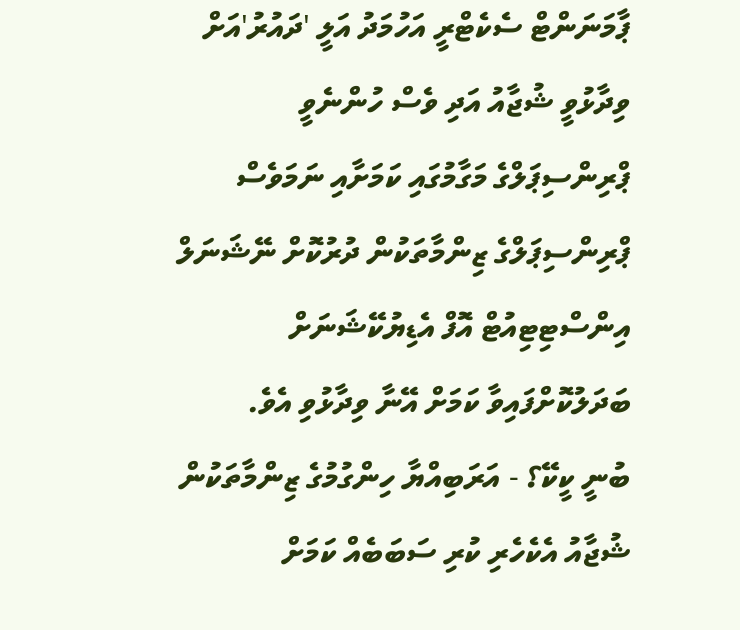ޕާމަނަންޓް ސެކެޓްރީ އަހުމަދު އަލީ 'ދައުރު'އަށް ވިދާޅުވީ ޝުޖާއު އަދި ވެސް ހުންނެވީ ޕްރިންސިޕަލްގެ މަގާމުގައި ކަމަށާއި ނަމަވެސް ޕްރިންސިޕަލްގެ ޒިންމާތަކުން ދުރުކޮށް ނޭޝަނަލް އިންސްޓިޓިއުޓް އޮފް އެޑިޔުކޭޝަނަށް ބަދަލުކޮށްފައިވާ ކަމަށް އޭނާ ވިދާޅުވި އެވެ.
ބުނީ ކީކޭ؟ - އަރަބިއްޔާ ހިންގުމުގެ ޒިންމާތަކުން ޝުޖާއު އެކެހެރި ކުރި ސަބަބެއް ކަމަށް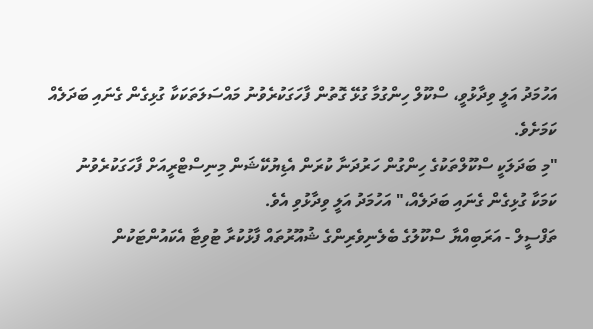އަހުމަދު އަލީ ވިދާޅުވީ، ސްކޫލް ހިންގުމާ ގުޅޭ ގޮތުން ފާހަގަކުރެވުނު މައްސަލަތަކަކާ ގުޅިގެން ގެނައި ބަދަލެއް ކަމަށެވެ.
"މި ބަދަލަކީ ސްކޫލްތަކުގެ ހިންގުން ހަރުދަނާ ކުރަން އެޑިޔުކޭޝަން މިނިސްޓްރީއަށް ފާހަގަކުރެވުނު ކަމަކާ ގުޅިގެން ގެނައި ބަދަލެއް،" އަހުމަދު އަލީ ވިދާޅުވި އެވެ.
ތަފްސީލް - އަރަބިއްޔާ ސްކޫލުގެ ބެލެނިވެރިންގެ ޝުއޫރުތައް ފާޅުކުރާ ޓުވިޓާ އެކައުންޓަކުން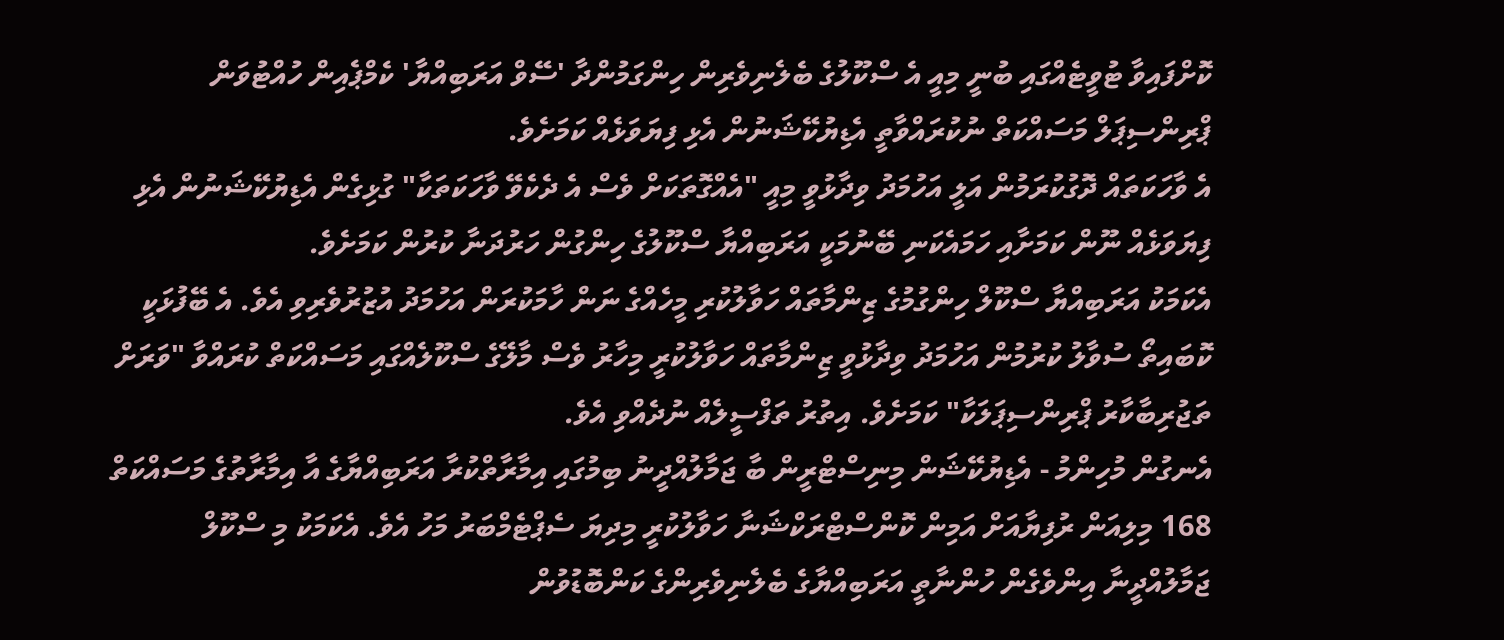ކޮށްފައިވާ ޓުވީޓެއްގައި ބުނީ މިއީ އެ ސްކޫލުގެ ބެލެނިވެރިން ހިންގަމުންދާ 'ސޭވް އަރަބިއްޔާ' ކެމްޕެއިން ހުއްޓުވަން ޕްރިންސިޕަލް މަސައްކަތް ނުކުރައްވާތީ އެޑިޔުކޭޝަނުން އެޅި ފިޔަވަޅެއް ކަމަށެވެ.
އެ ވާހަކަތައް ދޮގުކުރަމުން އަލީ އަހުމަދު ވިދާޅުވީ މިއީ "އެއްގޮތަކަށް ވެސް އެ ދެކެވޭ ވާހަކަތަކާ" ގުޅިގެން އެޑިޔުކޭޝަނުން އެޅި ފިޔަވަޅެއް ނޫން ކަމަށާއި ހަމައެކަނި ބޭނުމަކީ އަރަބިއްޔާ ސްކޫލުގެ ހިންގުން ހަރުދަނާ ކުރުން ކަމަށެވެ.
އެކަމަކު އަރަބިއްޔާ ސްކޫލް ހިންގުމުގެ ޒިންމާތައް ހަވާލުކުރި މީހެއްގެ ނަން ހާމަކުރަން އަހުމަދު އުޒުރުވެރިވި އެވެ. އެ ބޭފުޅަކީ ކޮބައިތޯ ސުވާލު ކުރުމުން އަހުމަދު ވިދާޅުވީ ޒިންމާތައް ހަވާލުކުރީ މިހާރު ވެސް މާލޭގެ ސްކޫލެއްގައި މަސައްކަތް ކުރައްވާ "ވަރަށް ތަޖުރިބާކާރު ޕްރިންސިޕަލަކާ" ކަމަށެވެ. އިތުރު ތަފްސީލެއް ނުދެއްވި އެވެ.
އެނގުން މުހިންމު - އެޑިޔުކޭޝަން މިނިސްޓްރީން ބާ ޖަމާލުއްދީނު ބިމުގައި އިމާރާތްކުރާ އަރަބިއްޔާގެ އާ އިމާރާތުގެ މަސައްކަތް 168 މިލިއަން ރުފިޔާއަށް އަމިން ކޮންސްޓްރަކްޝަނާ ހަވާލުކުރީ މިދިޔަ ސެޕްޓެމްބަރު މަހު އެވެ. އެކަމަކު މި ސްކޫލް ޖަމާލުއްދީނާ އިންވެގެން ހުންނާތީ އަރަބިއްޔާގެ ބެލެނިވެރިންގެ ކަންބޮޑުވުން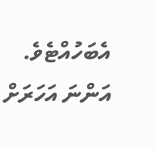އެބަހުއްޓެވެ.
އަންނަ އަހަރަށް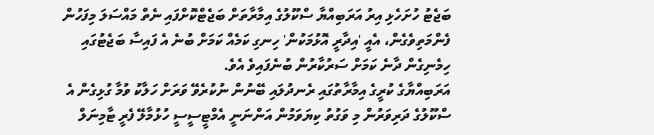ބަޖެޓު ހުށަހެޅި އިރު އަރަބިއްޔާ ސްކޫލުގެ އިމާރާތަށް ބަޖެޓްކޮށްފައި ނެތް މައްސަލަ މިފަހުން ފެންމަތިވެގެން، އެއީ 'އިދާރީ އޮޅުމަކުން' ހިނގި ކަމެއް ކަމަށް ބުނެ އެ ފައިސާ ބަޖެޓުގައި ހިމެނިގެން ދާނެ ކަމަށް ސަރުކާރުން ބުނެފައިވެ އެވެ.
އަރަބިއްޔާގެ ކުރީގެ އިމާރާތުގައި ރެނދުލައި ބޭނުން ނުކުރެވޭ ވަރަށް ހަލާކު ވުމާ ގުޅިގެން އެ ސްކޫލުގެ ދަރިވަރުން މި ވަގުތު ކިޔަވަމުން އަންނަނީ އެމްޓީސީސީ ހުޅުމާލޭ ފެރީ ޓާމިނަލް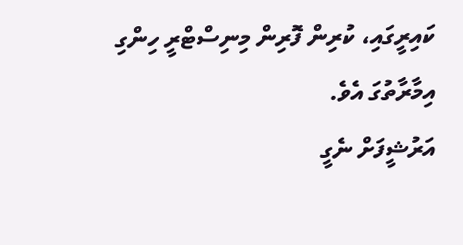ކައިރީގައި، ކުރިން ފޮރިން މިނިސްޓްރީ ހިންގި އިމާރާތުގަ އެވެ.
އަރުޝީފަށް ނެގީ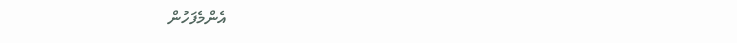އެންމެފަހުން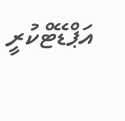އަޕްޑޭޓްކުރީ